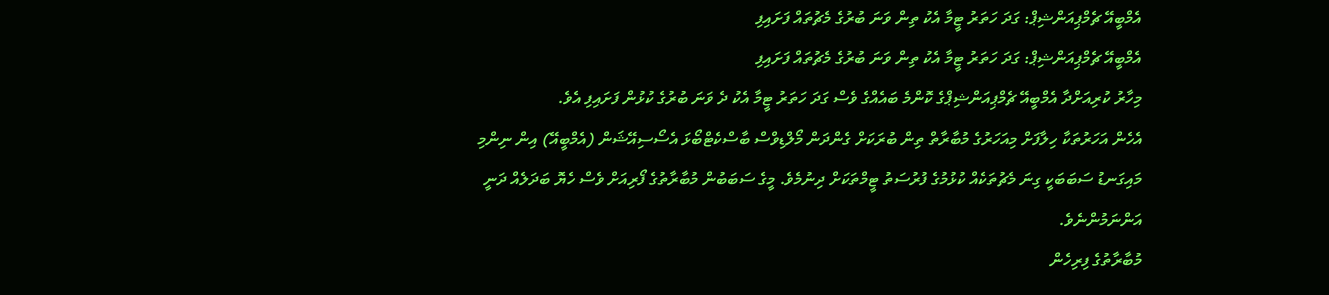އެމްބީއޭ ޗެމްޕިއަންޝިޕް: ގަދަ ހަތަރު ޓީމާ އެކު ތިން ވަނަ ބުރުގެ މެޗުތައް ފަށައިފި
އެމްބީއޭ ޗެމްޕިއަންޝިޕް: ގަދަ ހަތަރު ޓީމާ އެކު ތިން ވަނަ ބުރުގެ މެޗުތައް ފަށައިފި
މިހާރު ކުރިއަށްދާ އެމްބީއޭ ޗެމްޕިއަންޝިޕްގެ ކޮންމެ ބައެއްގެ ވެސް ގަދަ ހަތަރު ޓީމާ އެކު ދެ ވަނަ ބުރުގެ ކުޅުން ފަށައިފި އެވެ.
އެހެން އަހަރުތަކާ ހިލާފަށް މިއަހަރުގެ މުބާރާތް ތިން ބުރަކަށް ގެންދަން މޯލްޑިވްސް ބާސްކެޓްބޯޅަ އެސޯސިއޭޝަން (އެމްބީއޭ) އިން ނިންމި މައިގަނޑު ސަބަބަކީ ގިނަ މެޗުތަކެއް ކުޅުމުގެ ފުރުސަތު ޓީމްތަކަށް ދިނުމެވެ. މީގެ ސަބަބުން މުބާރާތުގެ ފޯރިއަށް ވެސް ހެޔޮ ބަދަލެއް ދަނީ އަންނަމުންނެވެ.
މުބާރާތުގެ ފިރިހެން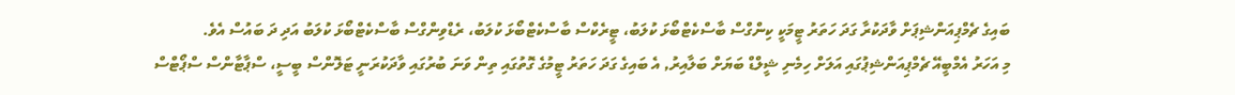ބައިގެ ޗެމްޕިއަންޝިޕަށް ވާދަކުރާ ގަދަ ހަތަރު ޓީމަކީ ކިންގްސް ބާސްކެޓްބޯޅަ ކުލަބު، ޓީރެކްސް ބާސްކެޓްބޯޅަ ކުލަބު، ރެޑްވިންގްސް ބާސްކެޓްބޯޅަ ކުލަބު އަދި ދަ ބައުސް އެވެ.
މި އަހަރު އެމްބީއޭ ޗެމްޕިއަންޝިޕުގައި އަލަށް ހިމެނި ޝީލްޑް ބަޔަށް ބަލާއިރު, އެ ބައިގެ ގަދަ ހަތަރު ޓީމުގެ ގޮތުގައި ތިން ވަނަ ބުރުގައި ވާދަކުރަނީ ޓަލޮންސް ބީސީ، ސްޕާޓާންސް ސްޕޯޓްސް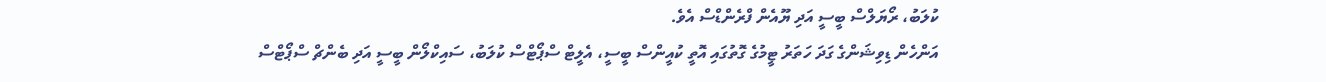ކުލަބު، ރޯޔަލްސް ބީސީ އަދި ޔޫއެން ފްރެންޑްސް އެވެ.
އަންހެން ޑިވިޝަންގެ ގަދަ ހަތަރު ޓީމުގެ ގޮތުގައި އޮތީ ކުއީންސް ބީސީ، އެލީޓް ސްޕޯޓްސް ކުލަބު، ސައިކްލޯން ބީސީ އަދި ބެންޗް ސްޕޯޓްސް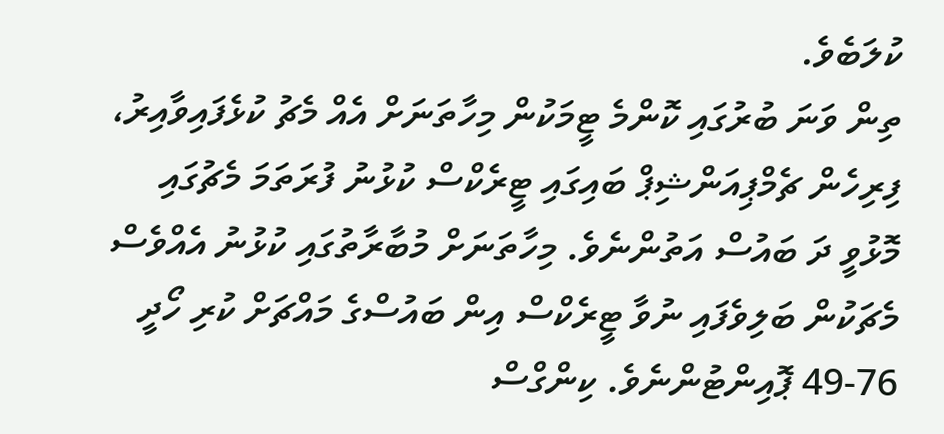ކުލަބެވެ.
ތިން ވަނަ ބުރުގައި ކޮންމެ ޓީމަކުން މިހާތަނަށް އެއް މެޗު ކުޅެފައިވާއިރު، ފިރިހެން ޗެމްޕިއަންޝިޕް ބައިގައި ޓީރެކްސް ކުޅުނު ފުރަތަމަ މެޗުގައި މޮޅުވީ ދަ ބައުސް އަތުންނެވެ. މިހާތަނަށް މުބާރާތުގައި ކުޅުނު އެއްވެސް މެޗަކުން ބަލިވެފައި ނުވާ ޓީރެކްސް އިން ބައުސްގެ މައްޗަށް ކުރި ހޯދީ 76-49 ޕޮއިންޓުންނެވެ. ކިންގްސް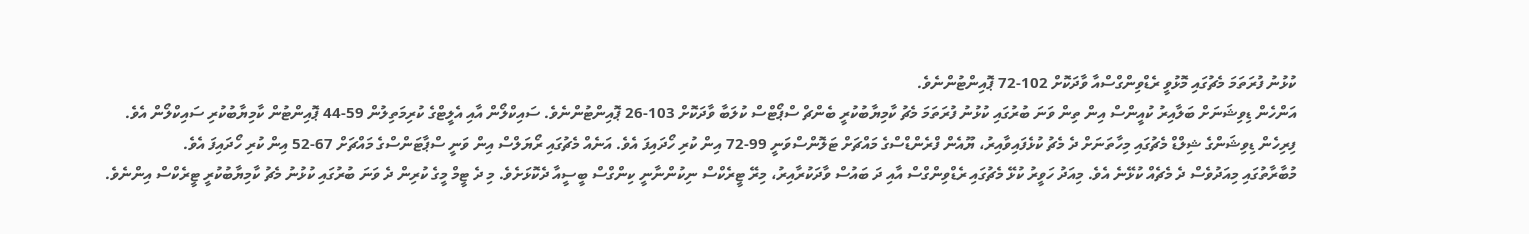ކުޅުނު ފުރަތަމަ މެޗުގައި މޮޅުވީ ރެޑްވިންގްސްއާ ވާދަކޮށް 102-72 ޕޮއިންޓުންނެވެ.
އަންހެން ޑިވިޝަނަށް ބަލާއިރު ކުއީންސް އިން ތިން ވަނަ ބުރުގައި ކުޅުނު ފުރަތަމަ މެޗު ކާމިޔާބުކުރީ ބެންޗް ސްޕޯޓްސް ކުލަބާ ވާދަކޮށް 103-26 ޕޮއިންޓުންނެވެ. ސައިކްލޯން އާއި އެލީޓްގެ ކުރިމަތިލުން 59-44 ޕޮއިންޓުން ކާމިޔާބުކުރި ސައިކްލޯން އެވެ.
ފިރިހެން ޑިވިޝަންގެ ޝިލްޑް މެޗުގައި މިހާތަނަށް ދެ މެޗު ކުޅެފައިވާއިރު، ޔޫއެން ފްރެންޑްސްގެ މައްޗަށް ޓަލޮންސްވަނީ 99-72 އިން ކުރި ހޯދައިފަ އެވެ. އަނެއް މެޗުގައި ރޯޔަލްސް އިން ވަނީ ސްޕާޓަންސްގެ މައްޗަށް 67-52 އިން ކުރި ހޯދައިފަ އެވެ.
މުބާރާތުގައި މިއަދުވެސް ދެ މެޗެއް ކުޅޭނެ އެވެ. މިއަދު ހަވީރު ކުޅޭ މެޗުގައި ރެޑްވިންގްސް އާއި ދަ ބައުސް ވާދަކުރާއިރު، މިރޭ ޓީރެކްސް ނިކުންނާނީ ކިންގްސް ބީސީއާ ދެކޮޅަށެވެ. މި ދެ ޓީމް މީގެ ކުރިން ދެ ވަނަ ބުރުގައި ކުޅުނު މެޗު ކާމިޔާބުކުރީ ޓީރެކްސް އިންނެވެ.